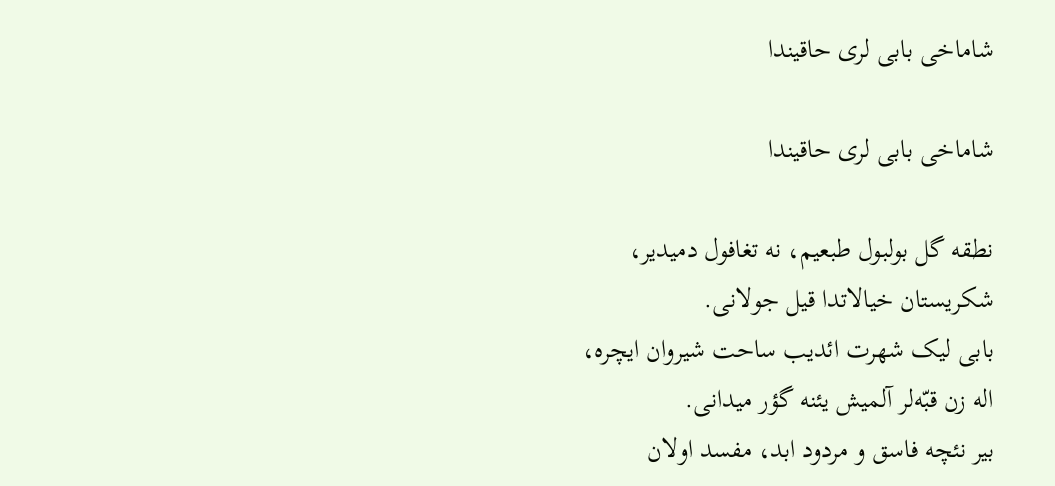شاماخی بابی لری حاقیندا

شاماخی بابی لری حاقیندا

نطقه گل بولبول طبعیم، نه تغافول دمیدیر،
شکریستان خیالاتدا قیل جولانی.
بابی لیک شهرت ائدیب ساحت شیروان ایچره،
اله زن قبّه‌لر آلمیش یئنه گؤر میدانی.
بیر نئچه فاسق و مردود ابد، مفسد اولان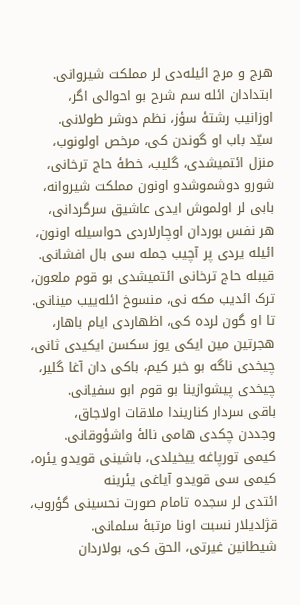هرج و مرج ائیله‌دی لر مملکت شیروانی.
ابتدادان ائله سم شرح بو احوالی اگر،
اوزانیب رشتۀ سؤز، نظم دوشر طولانی.
سیّد باب او گوندن کی، مرخص اولونوب،
منزل ائتمیشدی، گلیب، خطۀ حاج ترخانی،
شورو دوشموشدو اونون مملکت شیروانه،
بابی لر اولموش ایدی عاشیق سرگردانی،
هر نفس بوردان اوچارلاردی حواسیله اونون،
ائیله یردی پر آچیب جمله سی بال افشانی.
قیبله حاج ترخانی ائتمیشدی بو قوم ملعون،
ترک ائدیب مکه نی، منسوخ ائله‌ییب مینانی.
تا او گون لرده کی، اظهاردی ایام باهار،
هجرتین مین ایکی یوز سکسن ایکیدی ثانی،
چیخدی ناگه بو خبر کیم، باکی دان آغا گلیر،
چیخدی پیشوازینا بو قوم ابو سفیانی.
باقی سردار کناریندا ملاقات اولاجاق،
وجددن چکدی هامی نالۀ واشؤوقانی.
کیمی تورپاغه ییخیلدی، باشینی قویدو یئره،
کیمی سی قویدو آیاغی یئرینه
ائتدی لر سجده تامام صورت نحسینی گؤروب،
قژلدیلار نسبت اونا مرتبۀ سلمانی.
شیطانین غیرتی، الحق کی، بولاردان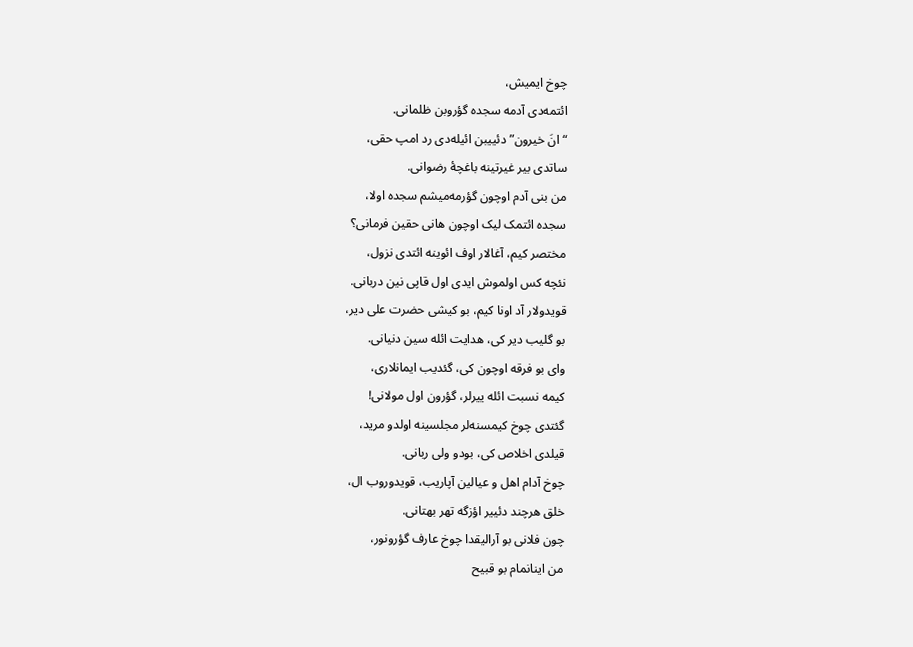چوخ ایمیش،
ائتمه‌دی آدمه سجده گؤروبن ظلمانی.
“انَ خیرون” دئییبن ائیله‌دی رد امپ حقی،
ساتدی بیر غیرتینه باغچۀ رضوانی.
من بنی آدم اوچون گؤرمه‌میشم سجده اولا،
سجده ائتمک لیک اوچون هانی حقین فرمانی؟
مختصر کیم، آغالار اوف ائوینه ائتدی نزول،
نئچه کس اولموش ایدی اول قاپی نین دربانی.
قویدولار آد اونا کیم، بو کیشی حضرت علی دیر،
بو گلیب دیر کی، هدایت ائله سین دنیانی.
وای بو فرقه اوچون کی، گئدیب ایمانلاری،
کیمه نسبت ائله ییرلر، گؤرون اول مولانی!
گئتدی چوخ کیمسنه‌لر مجلسینه اولدو مرید،
قیلدی اخلاص کی، بودو ولی ربانی.
چوخ آدام اهل و عیالین آپاریب، قویدوروب ال،
خلق هرچند دئییر اؤزگه تهر بهتانی.
چون فلانی بو آرالیقدا چوخ عارف گؤرونور،
من اینانمام بو قبیح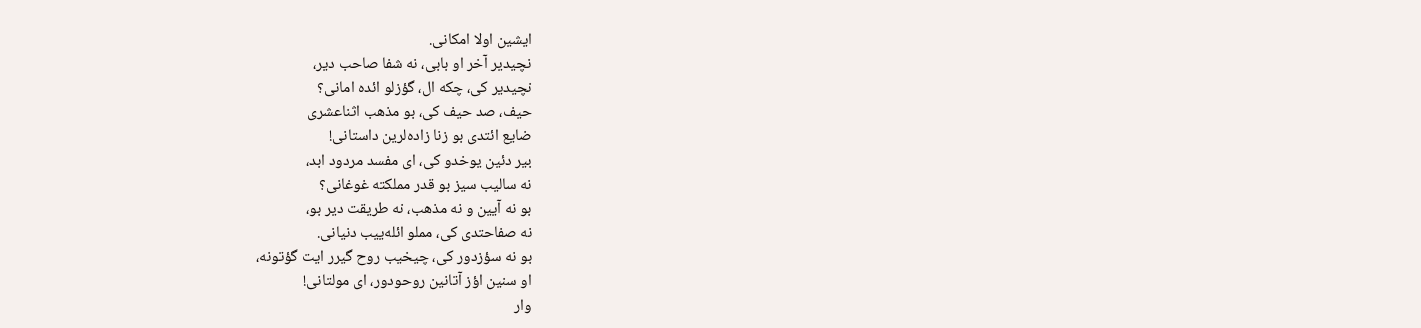ایشین اولا امکانی.
نچیدیر آخر او بابی، نه شفا صاحب دیر،
نچیدیر کی، چکه ال، گؤزلو ائده امانی؟
حیف، صد حیف کی، بو مذهب اثناعشری
ضایع ائتدی بو زنا زاده‌لرین داستانی!
بیر دئین یوخدو کی، ای مفسد مردود ابد،
نه سالیب سیز بو قدر مملکته غوغانی؟
بو نه آیین و نه مذهب، نه طریقت دیر بو،
نه صفاحتدی کی، مملو ائله‌ییب دنیانی.
بو نه سؤزدور کی، چیخیب روح گیرر ایت گؤتونه،
او سنین اؤز آتانین روحودور، ای مولتانی!
وار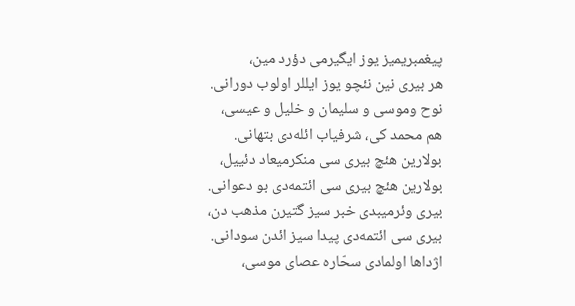پیغمبریمیز یوز ایگیرمی دؤرد مین،
هر بیری نین نئچو یوز ایللر اولوب دورانی.
نوح وموسی و سلیمان و خلیل و عیسی،
هم محمد کی، شرفیاب ائله‌دی بتهانی.
بولارین هئچ بیری سی منکرمیعاد دئییل،
بولارین هئچ بیری سی ائتمه‌دی بو دعوانی.
بیری وئرمیبدی خبر سیز گتیرن مذهب دن،
بیری سی ائتمه‌دی پیدا سیز ائدن سودانی.
اژداها اولمادی سحّاره عصای موسی،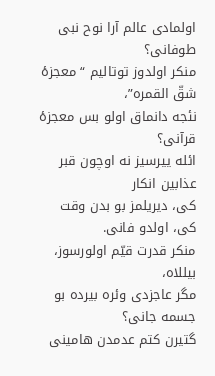اولمادی عالم آرا نوح نبی طوفانی؟
منکر اولدوز توتالیم “معجزۀ شقّ القمره”،
نئجه دانماق اولو بس معجزۀ قرآنی؟
ائله ییرسیز نه اوچون قبر عذابین انکار
کی، دیریلمز بو بدن وقت کی، اولدو فانی.
منکر قدرت قیّم اولورسوز، بیللاه،
مگر عاجزدی وئره بیرده بو جسمه جانی؟
گتیرن کتم عدمدن هامینی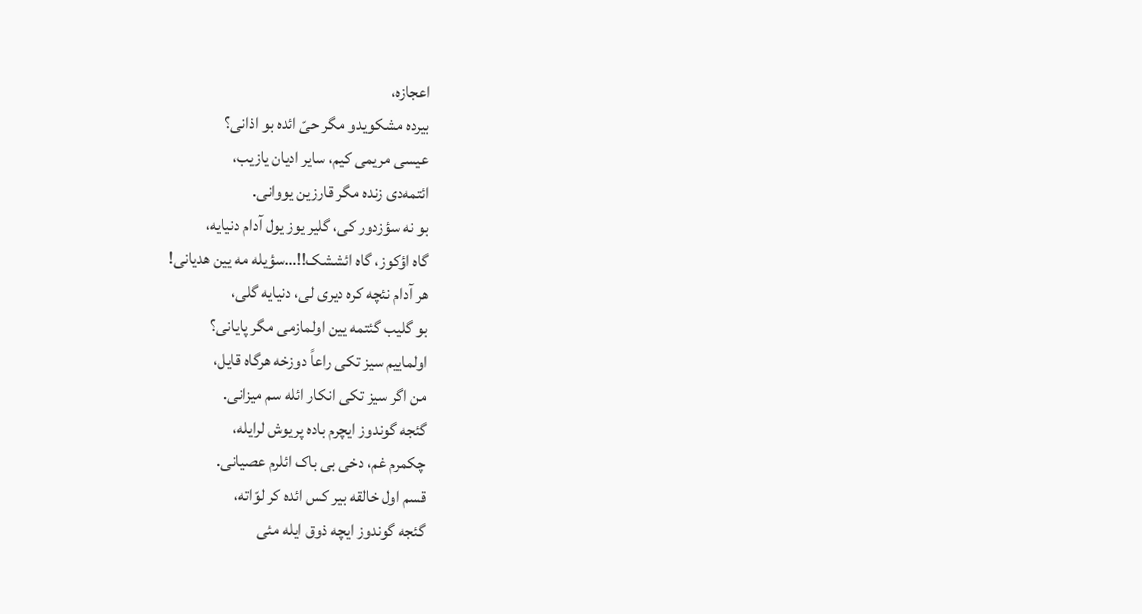اعجازه،
بیرده مشکویدو مگر حیّ ائده بو اذانی؟
عیسی مریمی کیم، سایر ادیان یازیب،
ائتمه‌دی زنده مگر قارزین یووانی.
بو نه سؤزدور کی، گلیر یوز یول آدام دنیایه،
گاه اؤکوز، گاه ائششک!!…سؤیله مه یین هدیانی!
هر آدام نئچه کره دیری لی، دنیایه گلی،
بو گلیب گئتمه یین اولمازمی مگر پایانی؟
اولماییم سیز تکی راعاً دوزخه هرگاه قایل،
من اگر سیز تکی انکار ائله سم میزانی.
گئجه گوندوز ایچرم باده پریوش لرایله،
چکمرم غم، دخی بی باک ائلرم عصیانی.
قسم اول خالقه بیر کس ائده کر لوّاته،
گئجه گوندوز ایچه ذوق ایله مئی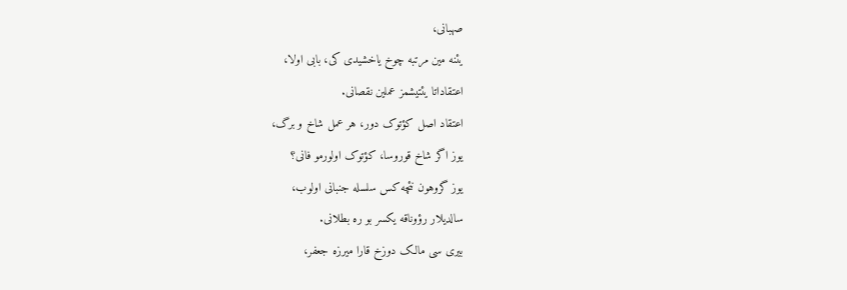صهبانی،
یئنه مین مرتبه چوخ یاخشیدی کی، بابی اولا،
اعتقاداتا یئتیشمز عملین نقصانی.
اعتقاد اصل کؤتوک دور، هر عمل شاخ و برگ،
یوز اگر شاخ قوروسا، کؤتوک اولورمو فانی؟
یوز گروهون نئچه کس سلسله جنبانی اولوب،
سالدیلار رؤوناقه یکسر بو ره بطلانی.
بیری سی مالک دوزخ قارا میرزه جعفر،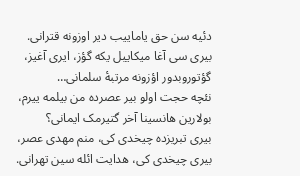دئیه سن حق یاماییب دیر اوزونه قترانی.
بیری سی آغا میکاییل یکه گؤز، ایری آغیز،
گؤتوروبدور اؤزونه مرتبۀ سلمانی…
نئچه حجت اولو بیر عصرده من بیلمه ییرم،
بولارین هانسینا آخر گتیرمک ایمانی؟
بیری تبریزده چیخدی کی، منم مهدی عصر،
بیری چیخدی کی، هدایت ائله سین تهرانی.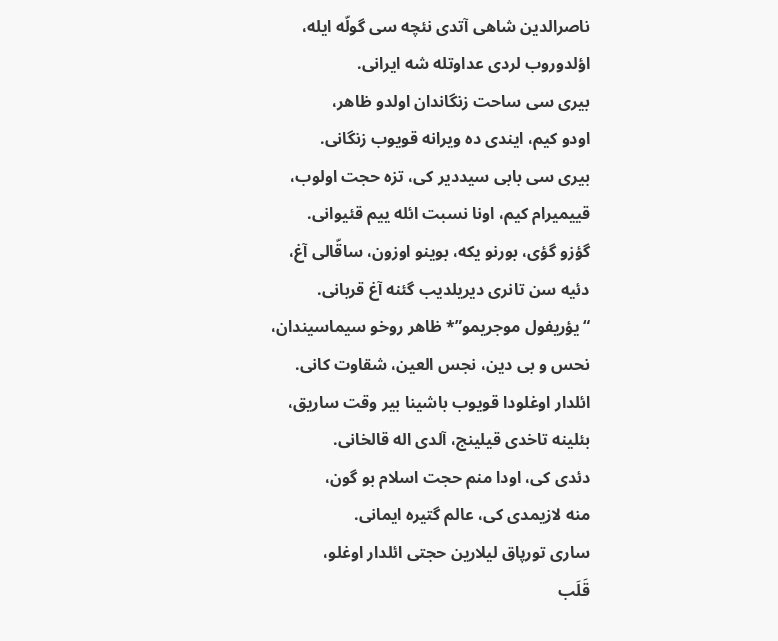ناصرالدین شاهی آتدی نئچه سی گولّه ایله،
اؤلدوروب لردی عداوتله شه ایرانی.
بیری سی ساحت زنگاندان اولدو ظاهر،
اودو کیم، ایندی ده ویرانه قویوب زنگانی.
بیری سی بابی سیددیر کی، تزه حجت اولوب،
قییمیرام کیم، اونا نسبت ائله ییم قئیوانی.
گؤزو گؤی، بورنو یکه، بوینو اوزون، ساقّالی آغ،
دئیه سن تانری دیریلدیب گئنه آغ قربانی.
“یؤریفول موجریمو”* ظاهر روخو سیماسیندان،
نحس و بی دین، نجس العین، شقاوت کانی.
ائلدار اوغلودا قویوب باشینا بیر وقت ساریق،
بئلینه تاخدی قیلینج، آلدی اله قالخانی.
دئدی کی، اودا منم حجت اسلام بو گون،
منه لازیمدی کی، عالم گتیره ایمانی.
ساری تورپاق لیلارین حجتی ائلدار اوغلو،
قَلَب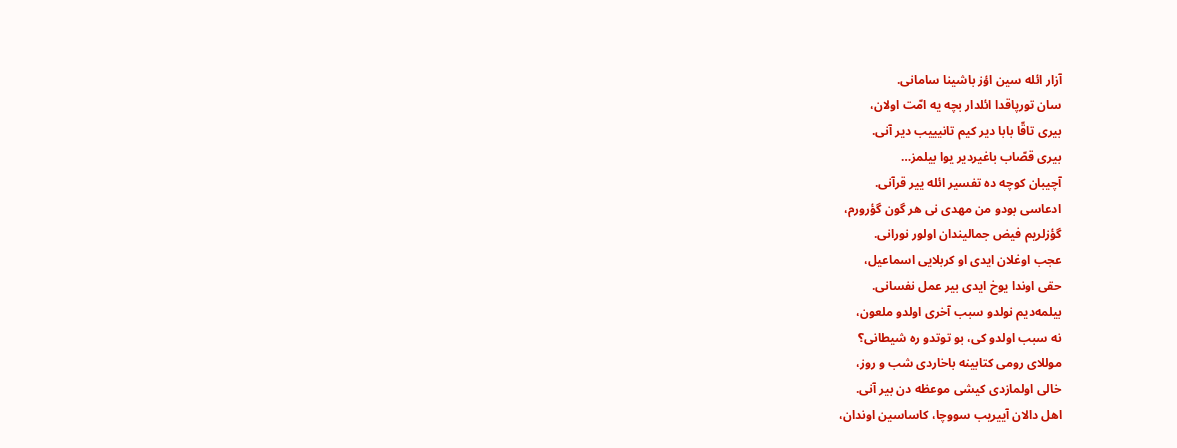آزار ائله سین اؤز باشینا سامانی.
سان تورپاقدا ائلدار بچه یه امّت اولان،
بیری تاقّا بابا دیر کیم تانیییب دیر آنی.
بیری قصّاب باغیردیر یوا بیلمز…
آچیبان کوچه ده تفسیر ائله ییر قرآنی.
ادعاسی بودو من مهدی نی هر گون گؤرورم،
گؤزلریم فیض جمالیندان اولور نورانی.
عجب اوغلان ایدی او کربلایی اسماعیل،
حقی اوندا یوخ ایدی بیر عمل نفسانی.
بیلمه‌دیم نولدو سبب آخری اولدو ملعون،
نه سبب اولدو کی، بو توتدو ره شیطانی؟
موللای رومی کتابینه باخاردی شب و روز،
خالی اولمازدی کیشی موعظه دن بیر آنی.
اهل دالان آییریب سووچا، کاساسین اوندان،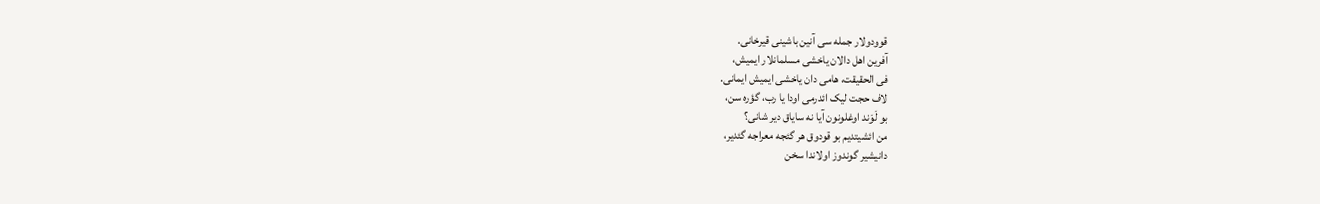قوودولار جمله سی آنین باشینی قیرخانی.
آفرین اهل دالان یاخشی مسلمانلار ایمیش،
فی الحقیقت، هامی دان یاخشی ایمیش ایمانی.
لاف حجت لیک ائدرمی اودا یا رب، گؤره سن،
بو لَوَند اوغلونون آیا نه سایاق دیر شانی؟
من ائشیتدیم بو قودوق هر گئجه معراجه گئدیر،
دانیشیر گوندوز اولاندا سخن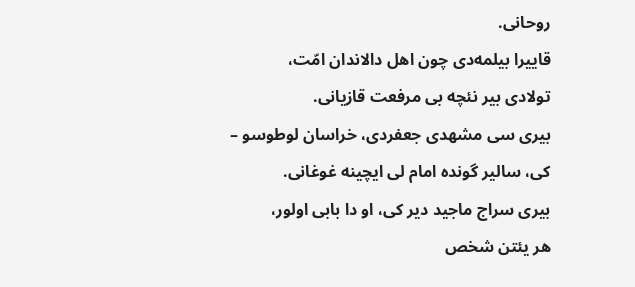روحانی.
قاییرا بیلمه‌دی چون اهل دالاندان امّت،
تولادی بیر نئچه بی مرفعت قازیانی.
بیری سی مشهدی جعفردی، خراسان لوطوسو –
کی، سالیر گونده امام لی ایچینه غوغانی.
بیری سراج ماجید دیر کی، او دا بابی اولور،
هر یئتن شخص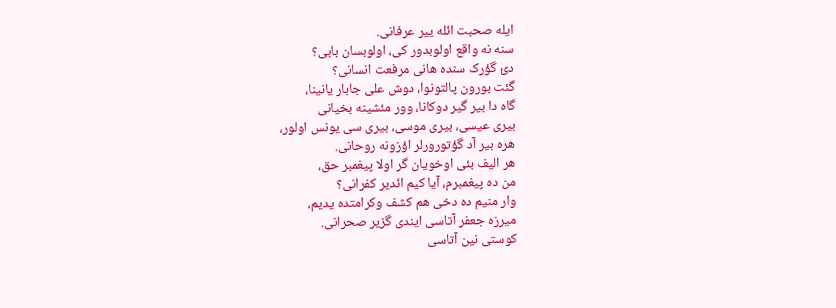ایله صحبت ائله ییر عرفانی.
سنه نه واقع اولوبدور کی، اولوبسان بابی؟
دئ گؤرک سنده هانی مرفعت انسانی؟
گئت بورون پالتونوا، دوش علی جابار یانینا،
گاه دا بیر گیر دوکانا، وور مئشینه بخیانی
بیری عیسی، بیری موسی، بیری سی یونس اولور،
هره بیر آد گؤتورورلر اؤزونه روحانی.
هر الیف بئی اوخویان گر اولا پیغمبر حق،
من ده پیغمبرم، آیا کیم ائدیر کفرانی؟
وار منیم ده دخی هم کشف وکرامتده یدیم،
میرزه جعفر آتاسی ایندی گزیر صحرانی.
کوستی نین آتاسی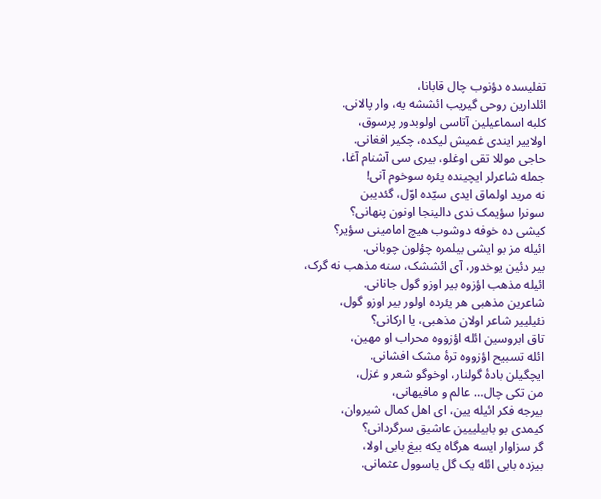تفلیسده دؤنوب چال قابانا،
ائلدارین روحی گیریب ائششه یه، وار پالانی.
کلبه اسماعیلین آتاسی اولوبدور پرسوق،
اولاییر ایندی غمیش لیکده، چکیر افغانی.
حاجی موللا تقی اوغلو، بیری سی آشنام آغا،
جمله شاعرلر ایچینده یئره سوخوم آنی!
نه مرید اولماق ایدی سیّده اوّل، گئدیبن
سونرا سؤیمک ندی دالینجا اونون پنهانی؟
کیشی ده خوفه دوشوب هیچ امامینی سؤیر؟
ائیله مز بو ایشی بیلمره چؤلون چوبانی.
بیر دئین یوخدور، آی ائششک، سنه مذهب نه گرک،
ائیله مذهب اؤزوه بیر اوزو گول جانانی.
شاعرین مذهبی هر یئرده اولور بیر اوزو گول،
نئیلییر شاعر اولان مذهبی، یا ارکانی؟
تاق ابروسین ائله اؤزووه محراب او مهین،
ائله تسبیح اؤزووه ترۀ مشک افشانی.
ایچگیلن بادۀ گولنار، اوخوگو شعر و غزل،
من تکی چال… عالم و مافیهانی،
بیرجه فکر ائیله یین، ای اهل کمال شیروان،
کیمدی بو بابیلییین عاشیق سرگردانی؟
گر سزاوار ایسه هرگاه یکه بیغ بابی اولا،
بیزده بابی ائله یک گل یاسوول عثمانی.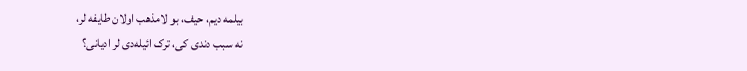بیلمه دیم، حیف، بو لامذهب اولان طایفه لر،
نه سبب دندی کی، ترک ائیله‌دی لر ادیانی؟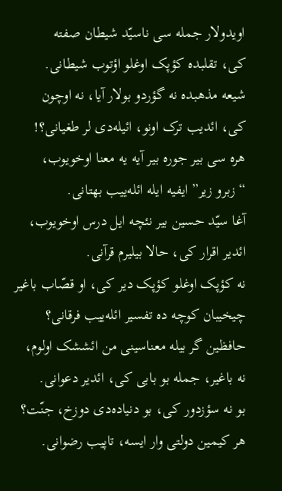اویدولار جمله سی ناسیّد شیطان صفته
کی، تقلبده کؤپک اوغلو اؤتوب شیطانی.
شیعه مذهبده نه گؤردو بولار آیا، نه اوچون
کی، ائدیب ترک اونو، ائیله‌دی لر طغیانی؟!
هره سی بیر جوره بیر آیه یه معنا اوخویوب،
“زبرو زیر” ایفیه ایله ائله‌ییب بهتانی.
آغا سیّد حسین بیر نئچه ایل درس اوخویوب،
ائدیر اقرار کی، حالا بیلیرم قرآنی.
نه کؤپک اوغلو کؤپک دیر کی، او قصّاب باغیر
چیخیبان کوچه ده تفسیر ائله‌ییب فرقانی؟
حافظین گر بیله معناسینی من ائششک اولوم،
نه باغیر، جمله بو بابی کی، ائدیر دعوانی.
بو نه سؤزدور کی، بو دنیاده‌دی دوزخ، جنّت؟
هر کیمین دولتی وار ایسه، تاپیب رضوانی.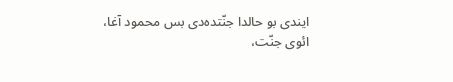ایندی بو حالدا جنّتده‌دی بس محمود آغا،
ائوی جنّت،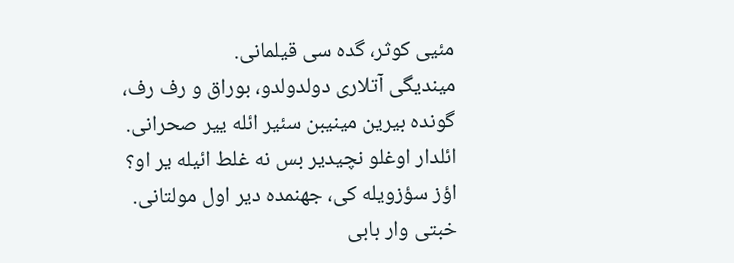مئیی کوثر، گده سی قیلمانی.
میندیگی آتلاری دولدولدو، بوراق و رف رف،
گونده بیرین مینیبن سئیر ائله ییر صحرانی.
ائلدار اوغلو نچیدیر بس نه غلط ائیله یر او؟
اؤز سؤزویله کی، جهنمده دیر اول مولتانی.
خبتی وار بابی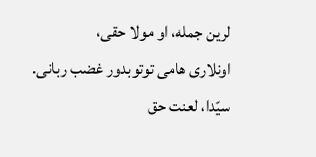لرین جمله، او مولا حقی،
اونلاری هامی توتوبدور غضب ربانی.
سیّدا، لعنت حق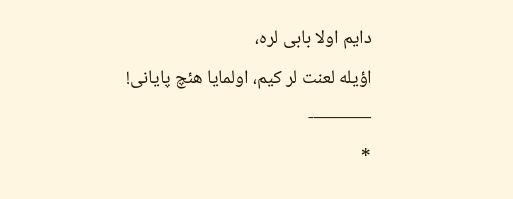دایم اولا بابی لره،
اؤیله لعنت لر کیم، اولمایا هئچ پایانی!
———-
*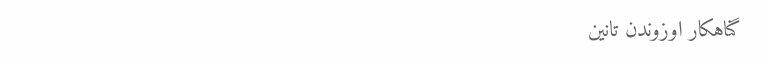گناهکار اوزوندن تانین